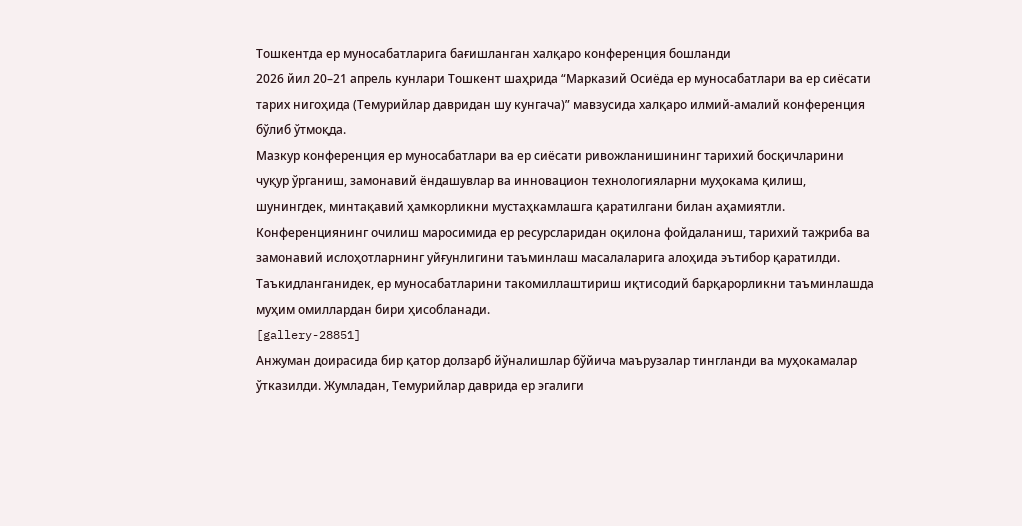Тошкентда ер муносабатларига бағишланган халқаро конференция бошланди
2026 йил 20–21 апрель кунлари Тошкент шаҳрида “Марказий Осиёда ер муносабатлари ва ер сиёсати тарих нигоҳида (Темурийлар давридан шу кунгача)” мавзусида халқаро илмий-амалий конференция бўлиб ўтмоқда.
Мазкур конференция ер муносабатлари ва ер сиёсати ривожланишининг тарихий босқичларини чуқур ўрганиш, замонавий ёндашувлар ва инновацион технологияларни муҳокама қилиш, шунингдек, минтақавий ҳамкорликни мустаҳкамлашга қаратилгани билан аҳамиятли.
Конференциянинг очилиш маросимида ер ресурсларидан оқилона фойдаланиш, тарихий тажриба ва замонавий ислоҳотларнинг уйғунлигини таъминлаш масалаларига алоҳида эътибор қаратилди. Таъкидланганидек, ер муносабатларини такомиллаштириш иқтисодий барқарорликни таъминлашда муҳим омиллардан бири ҳисобланади.
[gallery-28851]
Анжуман доирасида бир қатор долзарб йўналишлар бўйича маърузалар тингланди ва муҳокамалар ўтказилди. Жумладан, Темурийлар даврида ер эгалиги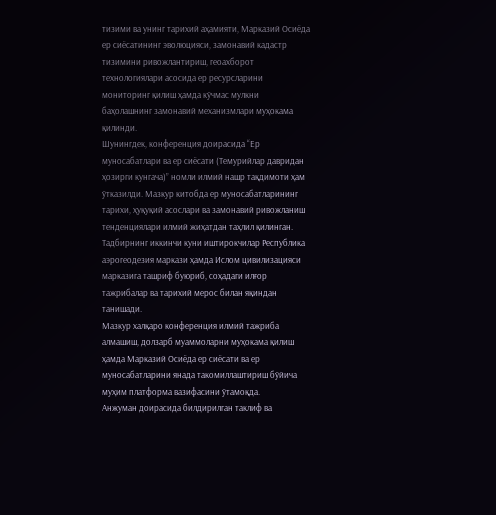тизими ва унинг тарихий аҳамияти, Марказий Осиёда ер сиёсатининг эволюцияси, замонавий кадастр тизимини ривожлантириш, геоахборот технологиялари асосида ер ресурсларини мониторинг қилиш ҳамда кўчмас мулкни баҳолашнинг замонавий механизмлари муҳокама қилинди.
Шунингдек, конференция доирасида “Ер муносабатлари ва ер сиёсати (Темурийлар давридан ҳозирги кунгача)” номли илмий нашр тақдимоти ҳам ўтказилди. Мазкур китобда ер муносабатларининг тарихи, ҳуқуқий асослари ва замонавий ривожланиш тенденциялари илмий жиҳатдан таҳлил қилинган.
Тадбирнинг иккинчи куни иштирокчилар Республика аэрогеодезия маркази ҳамда Ислом цивилизацияси марказига ташриф буюриб, соҳадаги илғор тажрибалар ва тарихий мерос билан яқиндан танишади.
Мазкур халқаро конференция илмий тажриба алмашиш, долзарб муаммоларни муҳокама қилиш ҳамда Марказий Осиёда ер сиёсати ва ер муносабатларини янада такомиллаштириш бўйича муҳим платформа вазифасини ўтамоқда.
Анжуман доирасида билдирилган таклиф ва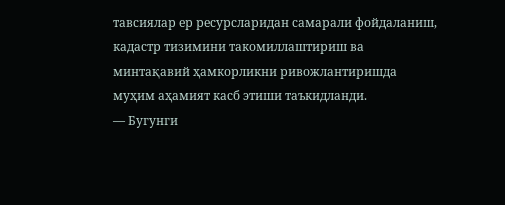тавсиялар ер ресурсларидан самарали фойдаланиш, кадастр тизимини такомиллаштириш ва минтақавий ҳамкорликни ривожлантиришда муҳим аҳамият касб этиши таъкидланди.
— Бугунги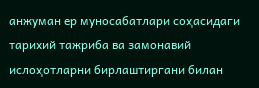анжуман ер муносабатлари соҳасидаги тарихий тажриба ва замонавий ислоҳотларни бирлаштиргани билан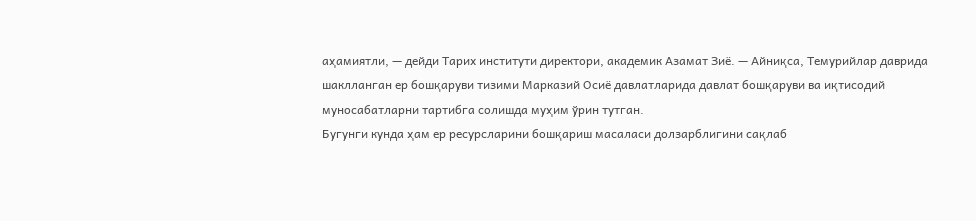аҳамиятли, — дейди Тарих институти директори, академик Азамат Зиё. — Айниқса, Темурийлар даврида шаклланган ер бошқаруви тизими Марказий Осиё давлатларида давлат бошқаруви ва иқтисодий муносабатларни тартибга солишда муҳим ўрин тутган.
Бугунги кунда ҳам ер ресурсларини бошқариш масаласи долзарблигини сақлаб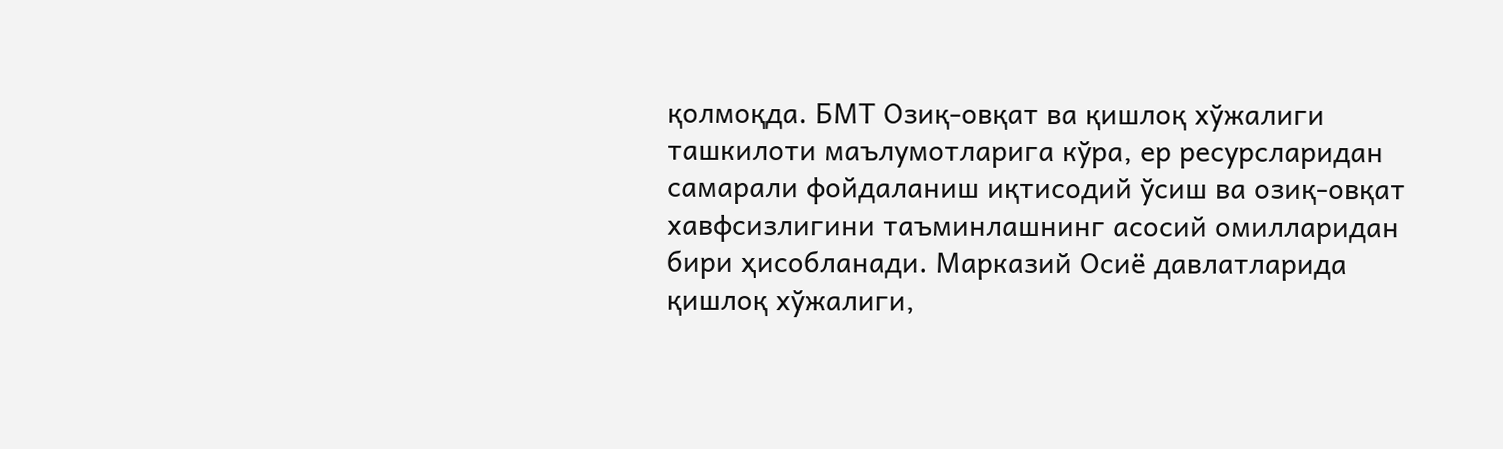қолмоқда. БМТ Озиқ-овқат ва қишлоқ хўжалиги ташкилоти маълумотларига кўра, ер ресурсларидан самарали фойдаланиш иқтисодий ўсиш ва озиқ-овқат хавфсизлигини таъминлашнинг асосий омилларидан бири ҳисобланади. Марказий Осиё давлатларида қишлоқ хўжалиги,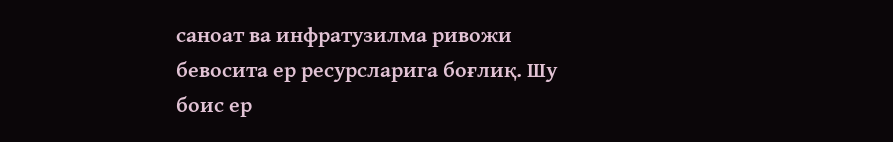саноат ва инфратузилма ривожи бевосита ер ресурсларига боғлиқ. Шу боис ер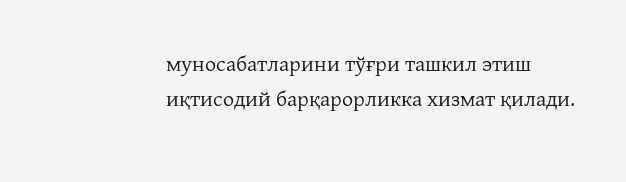муносабатларини тўғри ташкил этиш иқтисодий барқарорликка хизмат қилади.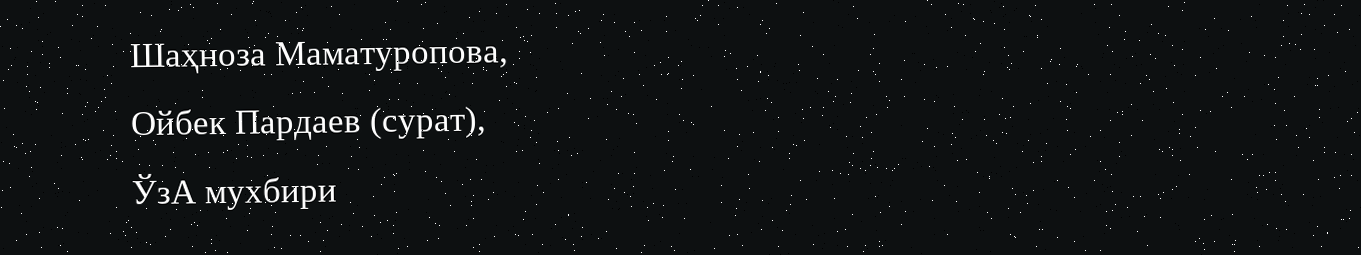Шаҳноза Маматуропова,
Ойбек Пардаев (сурат),
ЎзА мухбири